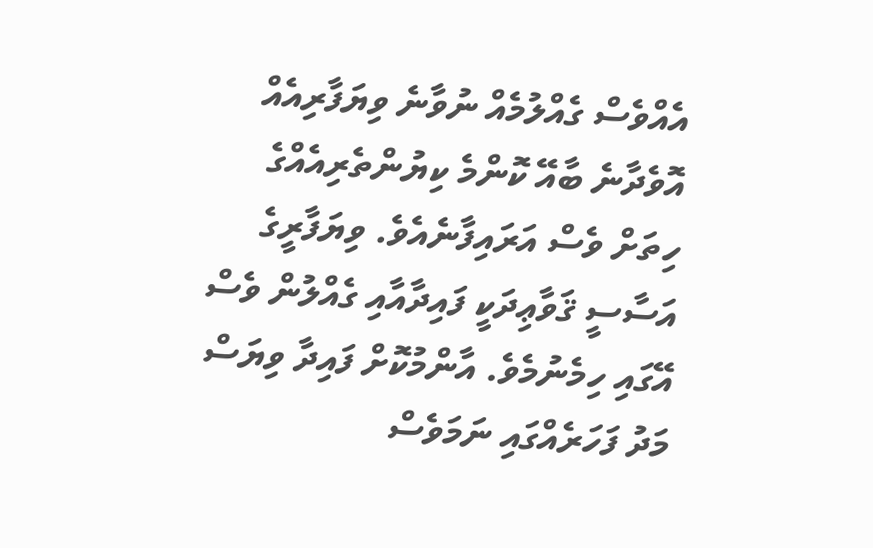އެއްވެސް ގެއްލުމެއް ނުވާނެ ވިޔަފާރިއެއް އޮވެދާނެ ބާއޭ ކޮންމެ ކިޔުންތެރިއެއްގެ ހިތަށް ވެސް އަރައިފާނެއެވެ. ވިޔަފާރީގެ އަސާސީ ޤަވާޢިދަކީ ފައިދާއާއި ގެއްލުން ވެސް އޭގައި ހިމެނުމެވެ. އާންމުކޮށް ފައިދާ ވިޔަސް މަދު ފަހަރެއްގައި ނަމަވެސް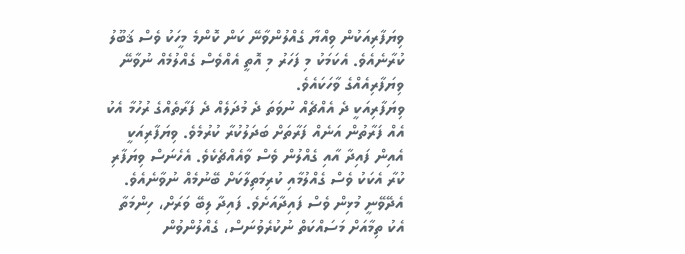ވިޔަފާރިއަކުން ވިއްޔާ ގެއްލުންވާނޭ ކަން ކޮންމެ މީހަކު ވެސް ޤަބޫލު ކުރާނެއެވެ. އެކަމަކު މި ފަހަރު މި އޮތީ އެއްވެސް ގެއްލުމެއް ނުވާނޭ ވިޔަފާރިއެއްގެ ވާހަކައެވެ.
ވިޔަފާރިއަކީ ދެ އެއްޗެއް ނުވަތަ ދެ މުދަލެއް ދެ ފަރާތެއްގެ ރުހުމާ އެކު އެއް ފަރާތުން އަނެއް ފަރާތަށް ބަދަލުކުރާ ކުރުމެވެ. ވިޔަފާރިއަކީ އެއިން ފައިދާ އާއި ގެއްލުން ވެސް ވާއެއްޗެކެވެ. އެހެނަސް ވިޔަފާރި ކުރާ އެކަކު ވެސް ގެއްލުމާއި ކުރިމަތިލާކަށް ބޭނުމެއް ނުވާނެއެވެ. އެދޭވޭނީ މުޅިން ވެސް ފައިދާއަށެވެ. ފައިދާ ލިބޭ ވަރަށް، ހިންމަތާ އެކު ތިމާއަށް މަސައްކަތް ނުކުރެވުނަސް، ގެއްލުންވުން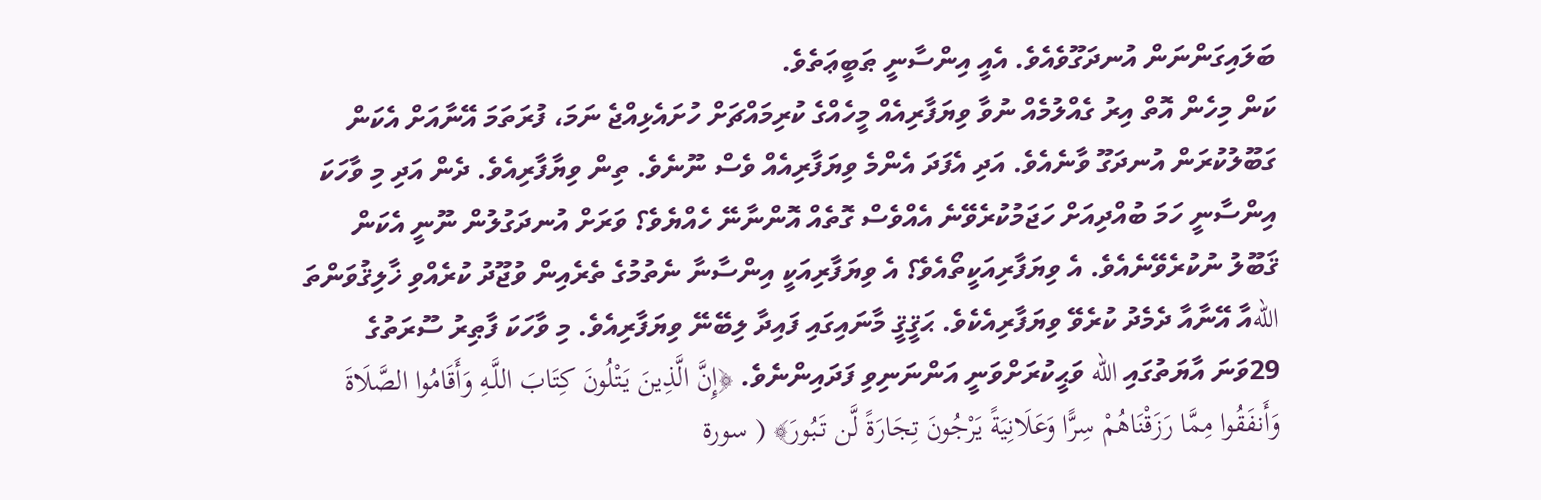ބަލައިގަންނަން އުނދަގޫވެއެވެ. އެއީ އިންސާނީ ޠަބީޢަތެވެ.
ކަން މިހެން އޮތް އިރު ގެއްލުމެއް ނުވާ ވިޔަފާރިއެއް މީހެއްގެ ކުރިމައްޗަށް ހުށައެޅިއްޖެ ނަމަ، ފުރަތަމަ އޭނާއަށް އެކަން ގަބޫލުކުރަން އުނދަގޫ ވާނެއެވެ. އަދި އެފަދަ އެންމެ ވިޔަފާރިއެއް ވެސް ނޫނެވެ. ތިން ވިޔާފާރިއެވެ. ދެން އަދި މި ވާހަކަ އިންސާނީ ހަމަ ބުއްދިއަށް ހަޖަމުކުރެވޭނެ އެއްވެސް ގޮތެއް އޮންނާނޭ ހެއްޔެވެ؟ ވަރަށް އުނދަގުލުން ނޫނީ އެކަން ޤަބޫލު ނުކުރެވޭނެއެވެ. އެ ވިޔަފާރިއަކީތޯއެވެ؟ އެ ވިޔަފާރިއަކީ އިންސާނާ ނެތުމުގެ ތެރެއިން ވުޖޫދު ކުރެއްވި ޚާލިޤުވަންތަ اللهއާ އޭނާއާ ދެމެދު ކުރެވޭ ވިޔަފާރިއެކެވެ. ޙަޤީޤީ މާނައިގައި ފައިދާ ލިބޭނޭ ވިޔަފާރިއެވެ. މި ވާހަކަ ފާޠިރު ސޫރަތުގެ 29ވަނަ އާޔަތުގައި الله ވަޙީކުރަށްވަނީ އަންނަނިވި ފަދައިންނެވެ. ﴿إِنَّ الَّذِينَ يَتْلُونَ كِتَابَ اللَّـهِ وَأَقَامُوا الصَّلَاةَ وَأَنفَقُوا مِمَّا رَزَقْنَاهُمْ سِرًّا وَعَلَانِيَةً يَرْجُونَ تِجَارَةً لَّن تَبُورَ﴾ ( سورة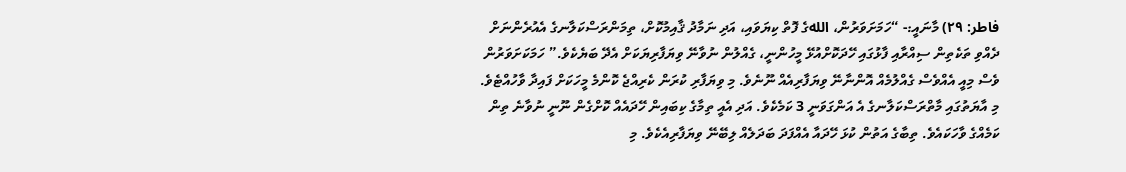فاطر: ٢٩) މާނައީ:- “ހަމަށަވަރުން، اللهގެ ފޮތް ކިޔަވައި، އަދި ނަމާދު ޤާއިމުކޮށް، ތިމަންރަސްކަލާނގެ އެއުރެންނަށް ދެއްވި ތަކެތިން ސިއްރާއި ފާޅުގައި ހޭދަކޮށްއުޅޭ މީހުންނީ، ގެއްލުން ނުވާނޭ ވިޔަފާރިޔަކަށް އެދޭ ބަޔެކެވެ.” ހަމަކަށަވަރުން ވެސް މިއީ އެއްވެސް ގެއްލުމެއް އޮންނާނޭ ވިޔަފާރިއެއް ނޫނެވެ. މި ވިޔަފާރި ކުރަން ކެރިއްޖެ ކޮންމެ މީހަކަށް ފައިދާ ވާހުއްޓެވެ.
މި އާޔަތުގައި މާތްރަސްކަލާނގެ އެ އަންގަވަނީ 3 ކަމެކެވެ. އަދި އެއީ ތިމާގެ ކިބައިން ހޭދައެއް ކޮށްގެން ނޫނީ ނުވާނެ ތިން ކަމެއްގެ ވާހަކައެވެ. ތިބާގެ އަތުން ކުޅަ ހޭދައާ އެއްފަދަ ބަދަލެއް ލިބޭނޭ ވިޔަފާރިއެކެވެ. މި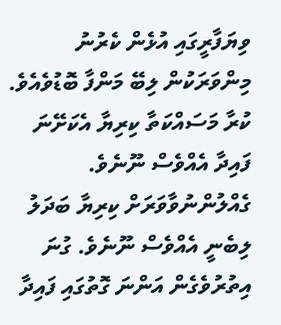ވިޔަފާރީގައި އުޅެން ކެރުނު މިންވަރަކުން ލިބޭ މަންފާ ބޮޑުވެއެވެ. ކުރާ މަސައްކަތާ ކިރިޔާ އެކަށޭނަ ފައިދާ އެއްވެސް ނޫނެވެ. ގެއްލުންނުވާވަރަށް ކިރިޔާ ބަދަލު ލިބެނީ އެއްވެސް ނޫނެވެ. ގުނަ އިތުރުވެގެން އަންނަ ގޮތުގައި ފައިދާ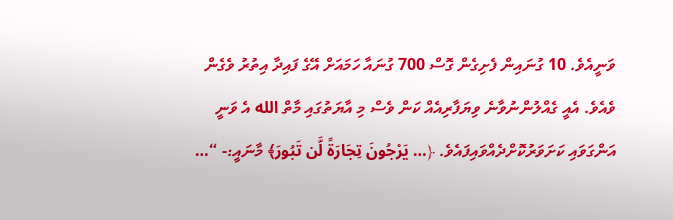ވަނީއެވެ. 10 ގުނައިން ފެށިގެން ގޮސް 700 ގުނައާ ހަމައަށް އޭގެ ފައިދާ އިތުރު ވެގެން ވެއެވެ. އެއީ ގެއްލުންނުވާނެ ވިޔަފާރިއެއް ކަން ވެސް މި އާޔަތުގައި މާތް الله އެ ވަނީ އަންގަވައި ކަށަވަރުކޮށްދެއްވައިފައެވެ. ﴿… يَرْجُونَ تِجَارَةً لَّن تَبُورَ﴾ މާނައީ:- “…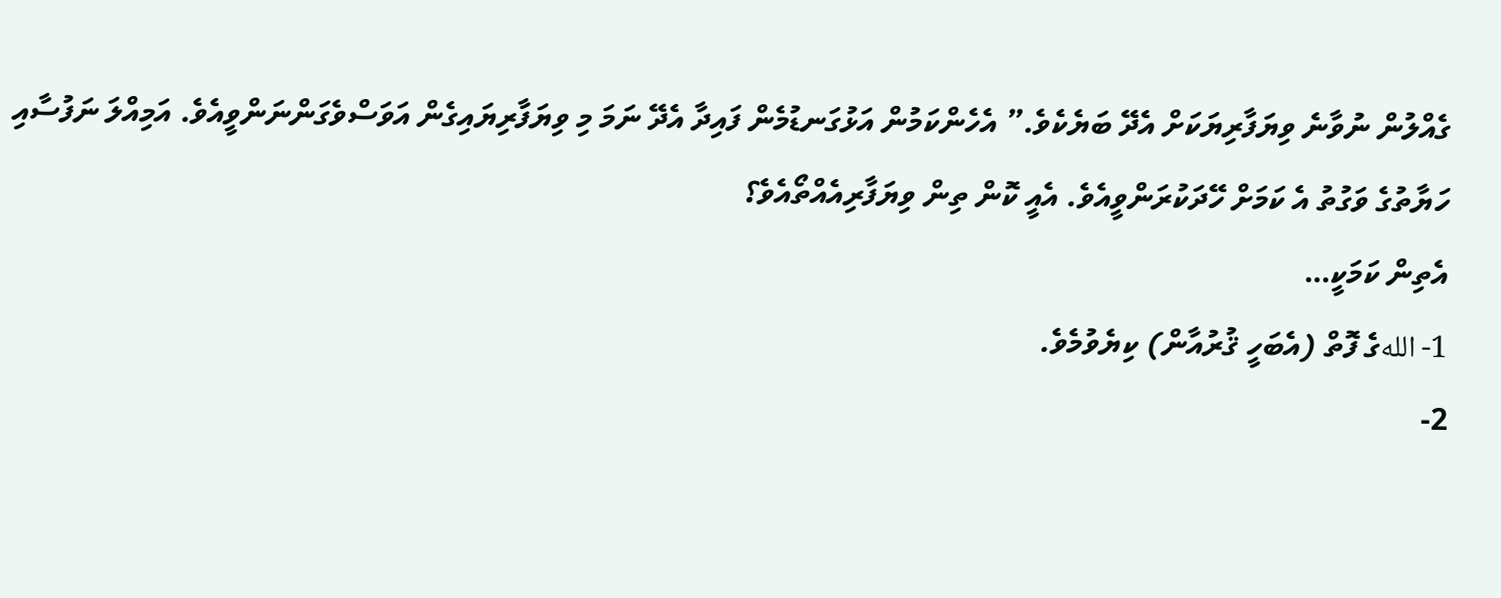ގެއްލުން ނުވާނެ ވިޔަފާރިޔަކަށް އެދޭ ބަޔެކެވެ.” އެހެންކަމުން އަޅުގަނޑުމެން ފައިދާ އެދޭ ނަމަ މި ވިޔަފާރިޔައިގެން އަވަސްވެގަންނަންވީއެވެ. އަމިއްލަ ނަފުސާއި ހަޔާތުގެ ވަގުތު އެ ކަމަށް ހޭދަކުރަންވީއެވެ. އެއީ ކޮން ތިން ވިޔަފާރިއެއްތޯއެވެ؟
އެތިން ކަމަކީ…
1- اللهގެ ފޮތް (އެބަހީ ޤުރުއާން) ކިޔެވުމެވެ.
2-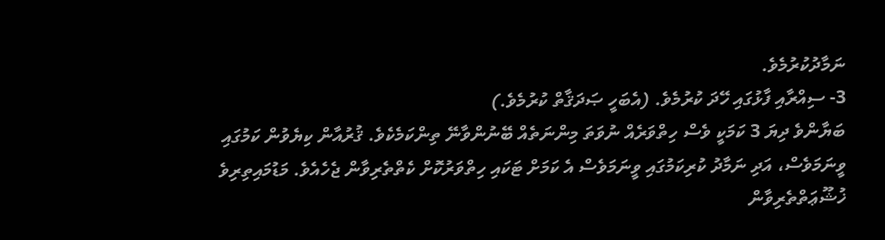ނަމާދުކުރުމެވެ.
3- ސިއްރާއި ފާޅުގައި ހޭދަ ކުރުމެވެ. (އެބަހީ ޞަދަޤާތް ކުރުމެވެ.)
ބަޔާންވެ ދިޔަ 3 ކަމަކީ ވެސް ހިތްވަރެއް ނުވަތަ މިންނަތެއް ބޭނުންވާނޭ ތިންކަމެކެވެ. ޤުރުއާން ކިޔެވުން ކަމުގައި ވީނަމަވެސް، އަދި ނަމާދު ކުރިކަމުގައި ވީނަމަވެސް އެ ކަމަށް ޓަކައި ހިތްވަރުކޮށް ކެތްތެރިވާން ޖެހެއެވެ. މަޑުމައިތިރިވެ ޚުޝޫޢަތްތެރިވާން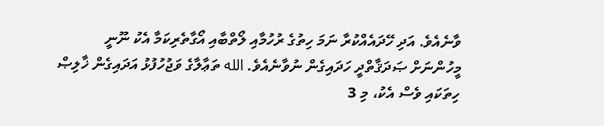ވާނެއެވެ. އަދި ހޭދައެއްކުރާ ނަމަ ހިތުގެ ރުހުމާއި ލޯތްބާއި އޯގާތެރިކަމާ އެކު ނޫނީ މީހުންނަށް ޞަދަޤާތްދީ ހަދައިގެން ނުވާނެއެވެ. الله ތަޢާލާގެ ވަޖުހުފުޅު އަދައިގެން ޚާލިޞް ހިތަކައި ވެސް އެކު، މި 3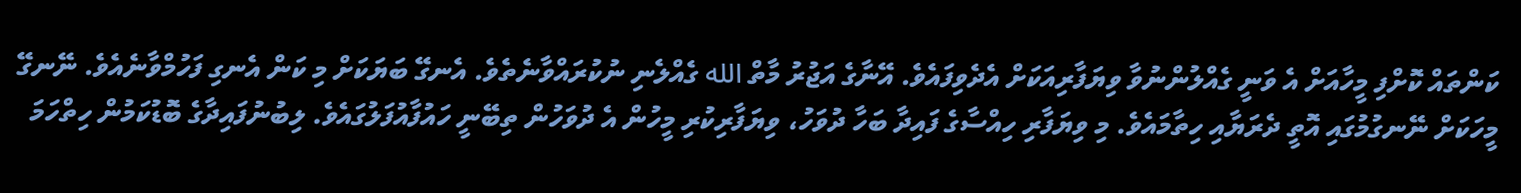ކަންތައް ކޮށްފި މީހާއަށް އެ ވަނީ ގެއްލުންނުވާ ވިޔަފާރިއަކަށް އެދެވިފައެވެ. އޭނާގެ އަޖުރު މާތް الله ގެއްލެނި ނުކުރައްވާނެތެވެ. އެނގޭ ބަޔަކަށް މި ކަން އެނގި ފަހުމްވާނެއެވެ. ނޭނގޭ މީހަކަށް ނޭނގުމުގައި އޮތީ ދެރަޔާއި ހިތާމައެވެ. މި ވިޔަފާރި ހިއްސާގެ ފައިދާ ބަހާ ދުވަހު، ވިޔަފާރިކުރި މީހުން އެ ދުވަހުން ތިބޭނީ ހައުފާއުފަލުގައެވެ. ލިބުނުފައިދާގެ ބޮޑުކަމުން ހިތްހަމަ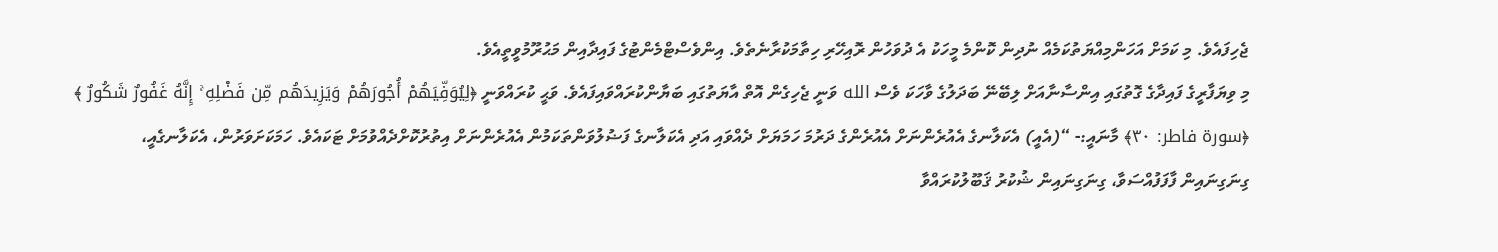ޖެހިފައެވެ. މި ކަމަށް އަހަންމިއްޔަތުކަމެއް ނުދިން ކޮންމެ މީހަކު އެ ދުވަހުން ރޮއިހޭރި ހިތާމަކުރާނެތެވެ. އިންވެސްޓްމެންޓުގެ ފައިދާއިން މަޙުރޫމުވީތީއެވެ.
މި ވިޔަފާރީގެ ފައިދާގެ ގޮތުގައި އިންސާނާއަށް ލިބޭނޭ ބަދަލުގެ ވާހަކަ ވެސް الله ވަނީ ޖެހިގެން އޮތް އާޔަތުގައި ބަޔާންކުރައްވައިފައެވެ. ވަޙީ ކުރައްވަނީ ﴿لِيُوَفِّيَهُمْ أُجُورَهُمْ وَيَزِيدَهُم مِّن فَضْلِهِ ۚ إِنَّهُ غَفُورٌ شَكُورٌ ﴾ ﴿سورة فاطر: ٣٠﴾ މާނައީ:- “(އެއީ) އެކަލާނގެ އެއުރެންނަށް އެއުރެންގެ ދަރުމަ ހަމަޔަށް ދެއްވައި އަދި އެކަލާނގެ ފަޟުލުވަންތަކަމުން އެއުރެންނަށް އިތުރުކޮށްދެއްވުމަށް ޓަކައެވެ. ހަމަކަށަވަރުން، އެކަލާނގެއީ، ގިނަގިނައިން ފާފަފުއްސަވާ، ގިނަގިނައިން ޝުކުރު ޤަބޫލުކުރައްވާ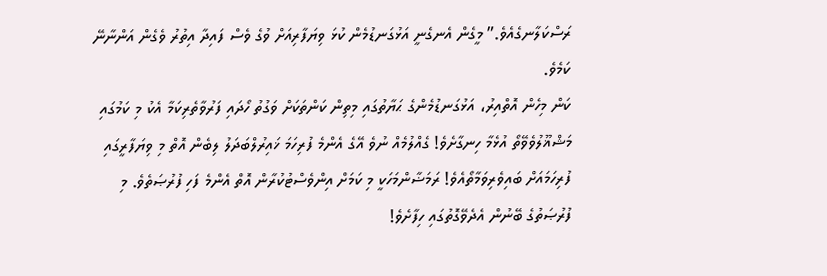ރަސްކަލާނގެއެވެ.” މީގެން އެނގެނީ އަޅުގަނޑުމެން ކުޅަ ވިޔަފާރިއަށް ވުގެ ވެސް ފައިދާ އިތުރު ވެގެން އަންނާނޭ ކަމެވެ.
ކަން މިހެން އޮތްއިރު، އަޅުގަނޑުމެންގެ ޙަޔާތުގައި މިތިން ކަންތަކަށް ވަގުތު ހޯދައި ފަރުވާތެރިކަމާ އެކު މި ކަމުގައި މަޝްޣޫލުވެވޭތޯ އުޅެމާ ހިނގާށެވެ! ގެއްލުމެއް ނުވެ އޭގެ އެންމެ ފުރިހަމަ ޚައިރުލްބަދަލު ލިބެން އޮތް މި ވިޔަފާރީގައި ފުރިހަމައަށް ބައިވެރިވަމާތޯއެވެ! ރަމަޟާންމަހަކީ މި ކަމަށް އިންވެސްޓުކުރާން އޮތް އެންމެ ފަހި ފުރުޞަތެވެ. މި ފުރުޞަތުގެ ބޭނުން އެދެވޭގޮތުގައި ހިފާށެވެ!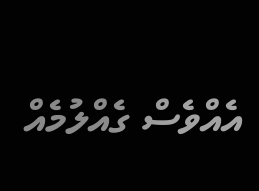އެއްވެސް ގެއްލުމެއް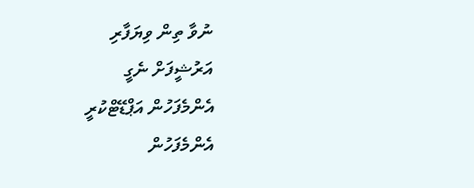ނުވާ ތިން ވިޔަފާރި
އަރުޝީފަށް ނެގީ
އެންމެފަހުން އަޕްޑޭޓްކުރީ
އެންމެފަހުން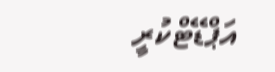އަޕްޑޭޓްކުރީ